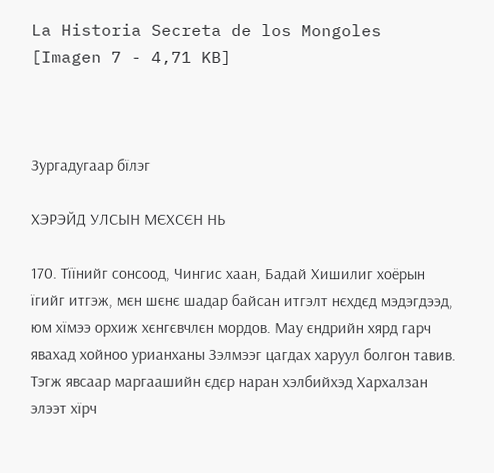La Historia Secreta de los Mongoles
[Imagen 7 - 4,71 KB]



Зургадугаар бїлэг

ХЭРЭЙД УЛСЫН МЄХСЄН НЬ

170. Тїїнийг сонсоод, Чингис хаан, Бадай Хишилиг хоёрын їгийг итгэж, мєн шєнє шадар байсан итгэлт нєхдєд мэдэгдээд, юм хїмээ орхиж хєнгєвчлєн мордов. Мау єндрийн хярд гарч явахад хойноо урианханы Зэлмээг цагдах харуул болгон тавив. Тэгж явсаар маргаашийн єдєр наран хэлбийхэд Хархалзан элээт хїрч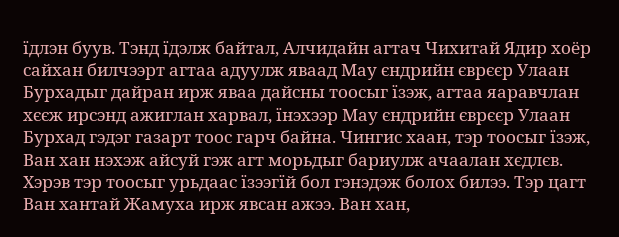їдлэн буув. Тэнд їдэлж байтал, Алчидайн агтач Чихитай Ядир хоёр сайхан билчээрт агтаа адуулж яваад Мау єндрийн єврєєр Улаан Бурхадыг дайран ирж яваа дайсны тоосыг їзэж, агтаа яаравчлан хєєж ирсэнд ажиглан харвал, їнэхээр Мау єндрийн єврєєр Улаан Бурхад гэдэг газарт тоос гарч байна. Чингис хаан, тэр тоосыг їзэж, Ван хан нэхэж айсуй гэж агт морьдыг бариулж ачаалан хєдлєв. Хэрэв тэр тоосыг урьдаас їзээгїй бол гэнэдэж болох билээ. Тэр цагт Ван хантай Жамуха ирж явсан ажээ. Ван хан,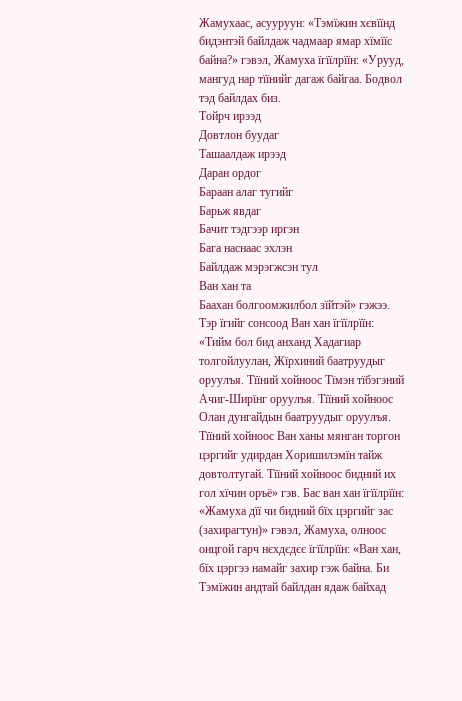Жамухаас, асууруун: «Тэмїжин хєвїїнд бидэнтэй байлдаж чадмаар ямар хїмїїс байна?» гэвэл, Жамуха їгїїлрїїн: «Урууд, мангуд нар тїїнийг дагаж байгаа. Бодвол тэд байлдах биз.
Тойрч ирээд
Довтлон буудаг
Ташаалдаж ирээд
Даран ордог
Бараан алаг тугийг
Барьж явдаг
Бачит тэдгээр иргэн
Бага наснаас эхлэн
Байлдаж мэрэгжсэн тул
Ван хан та
Баахан болгоомжилбол зїйтэй» гэжээ.
Тэр їгийг сонсоод Ван хан їгїїлрїїн: «Тийм бол бид анханд Хадагиар толгойлуулан, Жїрхиний баатруудыг оруулъя. Тїїний хойноос Тїмэн тїбэгэний Ачиг-Ширїнг оруулъя. Тїїний хойноос Олан дунгайдын баатруудыг оруулъя. Тїїний хойноос Ван ханы мянган торгон цэргийг удирдан Хоришилэмїн тайж довтолтугай. Тїїний хойноос бидний их гол хїчин оръё» гэв. Бас ван хан їгїїлрїїн: «Жамуха дїї чи бидний бїх цэргийг зас (захирагтун)» гэвэл, Жамуха, олноос онцгой гарч нєхдєдєє їгїїлрїїн: «Ван хан, бїх цэргээ намайг захир гэж байна. Би Тэмїжин андтай байлдан ядаж байхад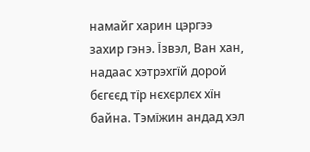намайг харин цэргээ захир гэнэ. Їзвэл, Ван хан, надаас хэтрэхгїй дорой бєгєєд тїр нєхєрлєх хїн байна. Тэмїжин андад хэл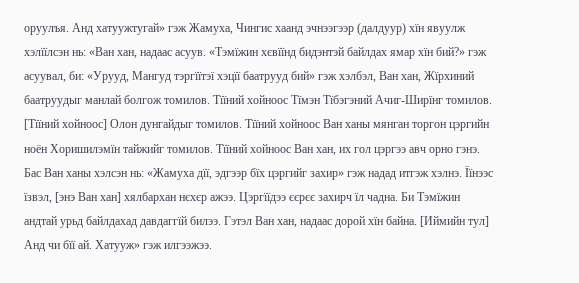оруулъя. Анд хатуужтугай» гэж Жамуха, Чингис хаанд эчнээгээр (далдуур) хїн явуулж хэлїїлсэн нь: «Ван хан, надаас асуув. «Тэмїжин хєвїїнд бидэнтэй байлдах ямар хїн бий?» гэж асуувал, би: «Урууд, Мангуд тэргїїтэї хэцїї баатрууд бий» гэж хэлбэл, Ван хан, Жїрхиний баатруудыг манлай болгож томилов. Тїїний хойноос Тїмэн Тїбэгэний Ачиг-Ширїнг томилов. [Тїїний хойноос] Олон дунгайдыг томилов. Тїїний хойноос Ван ханы мянган торгон цэргийн ноён Хоришилэмїн тайжийг томилов. Тїїний хойноос Ван хан, их гол цэргээ авч орно гэнэ. Бас Ван ханы хэлсэн нь: «Жамуха дїї, эдгээр бїх цэргийг захир» гэж надад итгэж хэлнэ. Їїнээс їзвэл, [энэ Ван хан] хялбархан нєхєр ажээ. Цэргїїдээ єєрєє захирч їл чадна. Би Тэмїжин андтай урьд байлдахад давдаггїй билээ. Гэтэл Ван хан, надаас дорой хїн байна. [Иймийн тул] Анд чи бїї ай. Хатууж» гэж илгээжээ.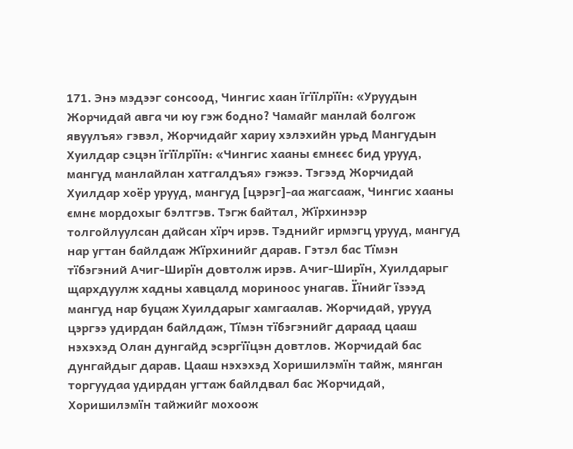171. Энэ мэдээг сонсоод, Чингис хаан їгїїлрїїн: «Уруудын Жорчидай авга чи юу гэж бодно? Чамайг манлай болгож явуулъя» гэвэл, Жорчидайг хариу хэлэхийн урьд Мангудын Хуилдар сэцэн їгїїлрїїн: «Чингис хааны ємнєєс бид урууд, мангуд манлайлан хатгалдъя» гэжээ. Тэгээд Жорчидай Хуилдар хоёр урууд, мангуд [цэрэг]-аа жагсааж, Чингис хааны ємнє мордохыг бэлтгэв. Тэгж байтал, Жїрхинээр толгойлуулсан дайсан хїрч ирэв. Тэднийг ирмэгц урууд, мангуд нар угтан байлдаж Жїрхинийг дарав. Гэтэл бас Тїмэн тїбэгэний Ачиг-Ширїн довтолж ирэв. Ачиг-Ширїн, Хуилдарыг щархдуулж хадны хавцалд мориноос унагав. Їїнийг їзээд мангуд нар буцаж Хуилдарыг хамгаалав. Жорчидай, урууд цэргээ удирдан байлдаж, Тїмэн тїбэгэнийг дараад цааш нэхэхэд Олан дунгайд эсэргїїцэн довтлов. Жорчидай бас дунгайдыг дарав. Цааш нэхэхэд Хоришилэмїн тайж, мянган торгуудаа удирдан угтаж байлдвал бас Жорчидай, Хоришилэмїн тайжийг мохоож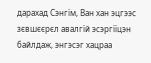дарахад Сэнгїм, Ван хан эцгээс зєвшєєрєл авалгїй эсэргїїцэн байлдаж, энгэсэг хацраа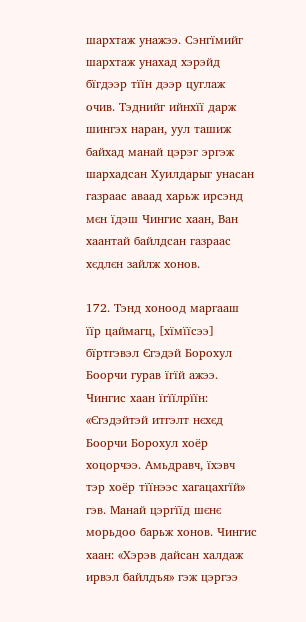шархтаж унажээ. Сэнгїмийг шархтаж унахад хэрэйд бїгдээр тїїн дээр цуглаж очив. Тэднийг ийнхїї дарж шингэх наран, уул ташиж байхад манай цэрэг эргэж шархадсан Хуилдарыг унасан газраас аваад харьж ирсэнд мєн їдэш Чингис хаан, Ван хаантай байлдсан газраас хєдлєн зайлж хонов.

172. Тэнд хоноод маргааш їїр цаймагц, [хїмїїсээ] бїртгэвэл Єгэдэй Борохул Боорчи гурав їгїй ажээ. Чингис хаан їгїїлрїїн: «Єгэдэйтэй итгэлт нєхєд Боорчи Борохул хоёр хоцорчээ. Амьдравч, їхэвч тэр хоёр тїїнээс хагацахгїй» гэв. Манай цэргїїд шєнє морьдоо барьж хонов. Чингис хаан: «Хэрэв дайсан халдаж ирвэл байлдъя» гэж цэргээ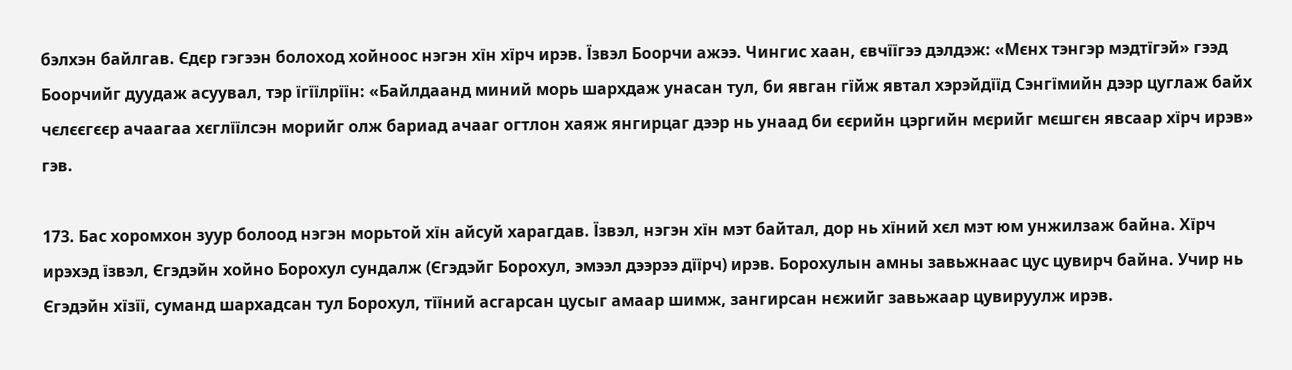бэлхэн байлгав. Єдєр гэгээн болоход хойноос нэгэн хїн хїрч ирэв. Їзвэл Боорчи ажээ. Чингис хаан, євчїїгээ дэлдэж: «Мєнх тэнгэр мэдтїгэй» гээд Боорчийг дуудаж асуувал, тэр їгїїлрїїн: «Байлдаанд миний морь шархдаж унасан тул, би явган гїйж явтал хэрэйдїїд Сэнгїмийн дээр цуглаж байх чєлєєгєєр ачаагаа хєглїїлсэн морийг олж бариад ачааг огтлон хаяж янгирцаг дээр нь унаад би єєрийн цэргийн мєрийг мєшгєн явсаар хїрч ирэв» гэв.

173. Бас хоромхон зуур болоод нэгэн морьтой хїн айсуй харагдав. Їзвэл, нэгэн хїн мэт байтал, дор нь хїний хєл мэт юм унжилзаж байна. Хїрч ирэхэд їзвэл, Єгэдэйн хойно Борохул сундалж (Єгэдэйг Борохул, эмээл дээрээ дїїрч) ирэв. Борохулын амны завьжнаас цус цувирч байна. Учир нь Єгэдэйн хїзїї, суманд шархадсан тул Борохул, тїїний асгарсан цусыг амаар шимж, зангирсан нєжийг завьжаар цувируулж ирэв.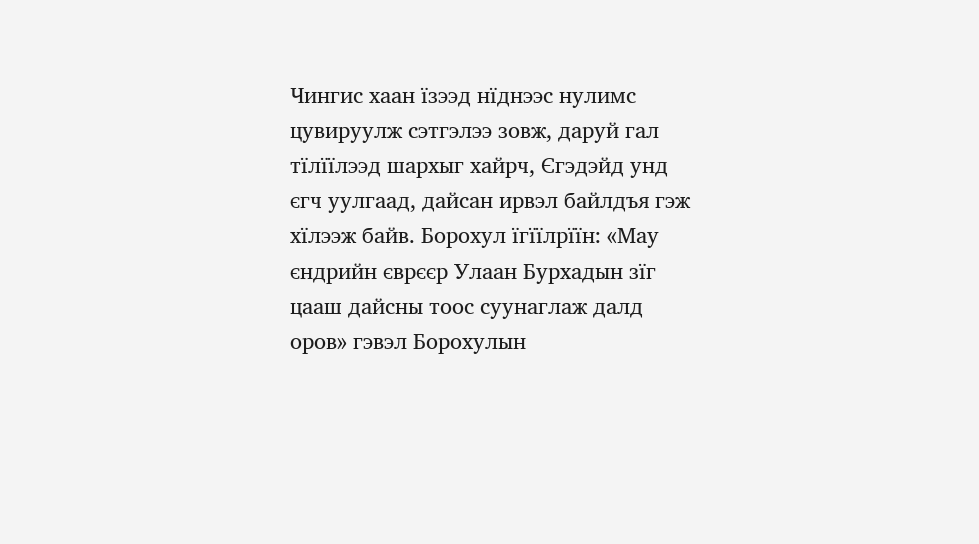Чингис хаан їзээд нїднээс нулимс цувируулж сэтгэлээ зовж, даруй гал тїлїїлээд шархыг хайрч, Єгэдэйд унд єгч уулгаад, дайсан ирвэл байлдъя гэж хїлээж байв. Борохул їгїїлрїїн: «Мау єндрийн єврєєр Улаан Бурхадын зїг цааш дайсны тоос суунаглаж далд оров» гэвэл Борохулын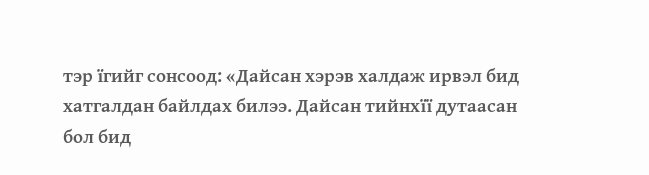тэр їгийг сонсоод: «Дайсан хэрэв халдаж ирвэл бид хатгалдан байлдах билээ. Дайсан тийнхїї дутаасан бол бид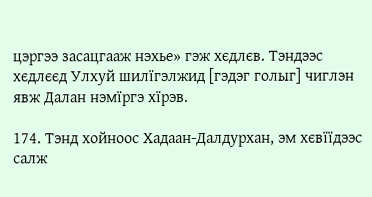цэргээ засацгааж нэхье» гэж хєдлєв. Тэндээс хєдлєєд Улхуй шилїгэлжид [гэдэг голыг] чиглэн явж Далан нэмїргэ хїрэв.

174. Тэнд хойноос Хадаан-Далдурхан, эм хєвїїдээс салж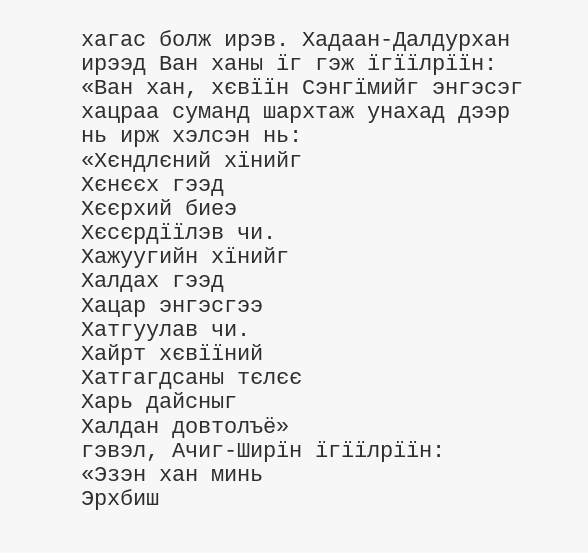хагас болж ирэв. Хадаан-Далдурхан ирээд Ван ханы їг гэж їгїїлрїїн: «Ван хан, хєвїїн Сэнгїмийг энгэсэг хацраа суманд шархтаж унахад дээр нь ирж хэлсэн нь:
«Хєндлєний хїнийг
Хєнєєх гээд
Хєєрхий биеэ
Хєсєрдїїлэв чи.
Хажуугийн хїнийг
Халдах гээд
Хацар энгэсгээ
Хатгуулав чи.
Хайрт хєвїїний
Хатгагдсаны тєлєє
Харь дайсныг
Халдан довтолъё»
гэвэл, Ачиг-Ширїн їгїїлрїїн:
«Эзэн хан минь
Эрхбиш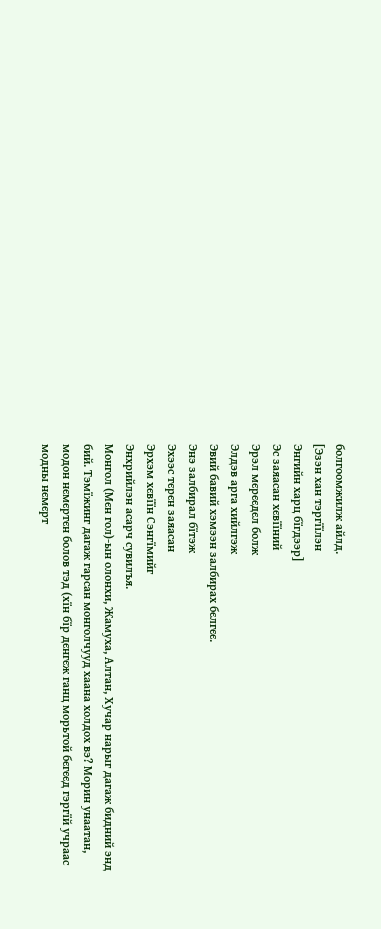болгоомжилж айлд.
[Эзэн хан тэргїїлэн
Энгийн харц бїгдээр]
Эс заяасан хєвїїний
Эрэл мєрєєдєл болж
Элдэв арга хийлгэж
Эвий бавий хэмээн залбирах бєлгєє.
Энэ залбирал бїтэж
Эхээс тєрєн заяасан
Эрхэм хєвїїн Сэнгїмийг
Энхрийлэн асарч сувилъя.
Монгол (Мєн гол)-ын олонхи, Жамуха, Алтан, Хучар нарыг дагаж бидний энд бий. Тэмїжинг дагаж гарсан монголчууд хаана холдох вэ? Морин унаатан, модон нємєртєн болов тэд (хїн бїр дєнгєж ганц морьтой бєгєєд гэргїй учраас модны нємєрт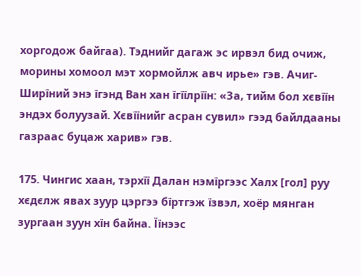хоргодож байгаа). Тэднийг дагаж эс ирвэл бид очиж, морины хомоол мэт хормойлж авч ирье» гэв. Ачиг-Ширїний энэ їгэнд Ван хан їгїїлрїїн: «За, тийм бол хєвїїн эндэх болуузай. Хєвїїнийг асран сувил» гээд байлдааны газраас буцаж харив» гэв.

175. Чингис хаан, тэрхїї Далан нэмїргээс Халх [гол] руу хєдєлж явах зуур цэргээ бїртгэж їзвэл, хоёр мянган зургаан зуун хїн байна. Їїнээс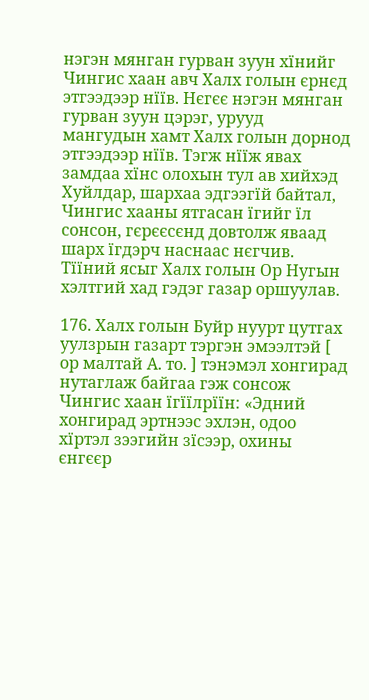нэгэн мянган гурван зуун хїнийг Чингис хаан авч Халх голын єрнєд этгээдээр нїїв. Нєгєє нэгэн мянган гурван зуун цэрэг, урууд мангудын хамт Халх голын дорнод этгээдээр нїїв. Тэгж нїїж явах замдаа хїнс олохын тул ав хийхэд Хуйлдар, шархаа эдгээгїй байтал, Чингис хааны ятгасан їгийг їл сонсон, гєрєєсєнд довтолж яваад шарх їгдэрч наснаас нєгчив. Тїїний ясыг Халх голын Ор Нугын хэлтгий хад гэдэг газар оршуулав.

176. Халх голын Буйр нуурт цутгах уулзрын газарт тэргэн эмээлтэй [ ор малтай А. то. ] тэнэмэл хонгирад нутаглаж байгаа гэж сонсож Чингис хаан їгїїлрїїн: «Эдний хонгирад эртнээс эхлэн, одоо хїртэл зээгийн зїсээр, охины єнгєєр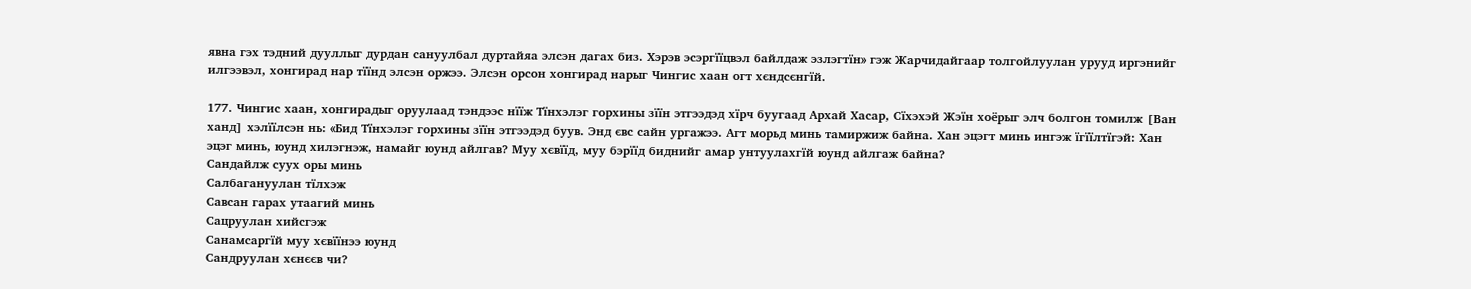явна гэх тэдний дууллыг дурдан сануулбал дуртайяа элсэн дагах биз. Хэрэв эсэргїїцвэл байлдаж эзлэгтїн» гэж Жарчидайгаар толгойлуулан урууд иргэнийг илгээвэл, хонгирад нар тїїнд элсэн оржээ. Элсэн орсон хонгирад нарыг Чингис хаан огт хєндсєнгїй.

177. Чингис хаан, хонгирадыг оруулаад тэндээс нїїж Тїнхэлэг горхины зїїн этгээдэд хїрч буугаад Архай Хасар, Сїхэхэй Жэїн хоёрыг элч болгон томилж [Ван ханд] хэлїїлсэн нь: «Бид Тїнхэлэг горхины зїїн этгээдэд буув. Энд євс сайн ургажээ. Агт морьд минь тамиржиж байна. Хан эцэгт минь ингэж їгїїлтїгэй: Хан эцэг минь, юунд хилэгнэж, намайг юунд айлгав? Муу хєвїїд, муу бэрїїд биднийг амар унтуулахгїй юунд айлгаж байна?
Сандайлж суух оры минь
Салбагануулан тїлхэж
Савсан гарах утаагий минь
Сацруулан хийсгэж
Санамсаргїй муу хєвїїнээ юунд
Сандруулан хєнєєв чи?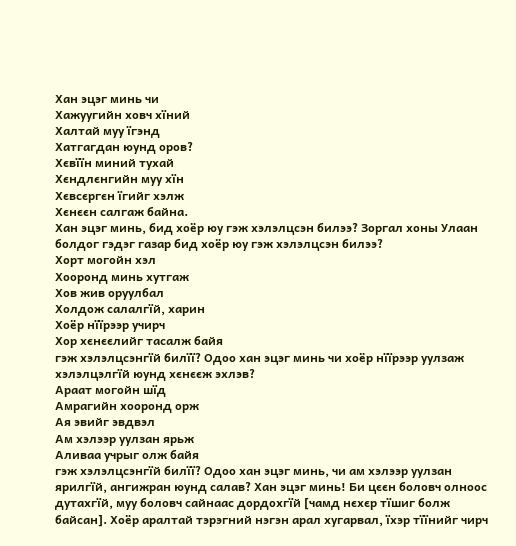Хан эцэг минь чи
Хажуугийн ховч хїний
Халтай муу їгэнд
Хатгагдан юунд оров?
Хєвїїн миний тухай
Хєндлєнгийн муу хїн
Хєвсєргєн їгийг хэлж
Хєнєєн салгаж байна.
Хан эцэг минь, бид хоёр юу гэж хэлэлцсэн билээ? Зоргал хоны Улаан болдог гэдэг газар бид хоёр юу гэж хэлэлцсэн билээ?
Хорт могойн хэл
Хооронд минь хутгаж
Хов жив оруулбал
Холдож салалгїй, харин
Хоёр нїїрээр учирч
Хор хєнєєлийг тасалж байя
гэж хэлэлцсэнгїй билїї? Одоо хан эцэг минь чи хоёр нїїрээр уулзаж хэлэлцэлгїй юунд хєнєєж эхлэв?
Араат могойн шїд
Амрагийн хооронд орж
Ая эвийг эвдвэл
Ам хэлээр уулзан ярьж
Аливаа учрыг олж байя
гэж хэлэлцсэнгїй билїї? Одоо хан эцэг минь, чи ам хэлээр уулзан ярилгїй, ангижран юунд салав? Хан эцэг минь! Би цєєн боловч олноос дутахгїй, муу боловч сайнаас дордохгїй [чамд нєхєр тїшиг болж байсан]. Хоёр аралтай тэрэгний нэгэн арал хугарвал, їхэр тїїнийг чирч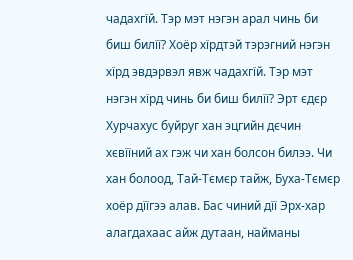чадахгїй. Тэр мэт нэгэн арал чинь би биш билїї? Хоёр хїрдтэй тэрэгний нэгэн хїрд эвдэрвэл явж чадахгїй. Тэр мэт нэгэн хїрд чинь би биш билїї? Эрт єдєр Хурчахус буйруг хан эцгийн дєчин хєвїїний ах гэж чи хан болсон билээ. Чи хан болоод, Тай-Тємєр тайж, Буха-Тємєр хоёр дїїгээ алав. Бас чиний дїї Эрх-хар алагдахаас айж дутаан, найманы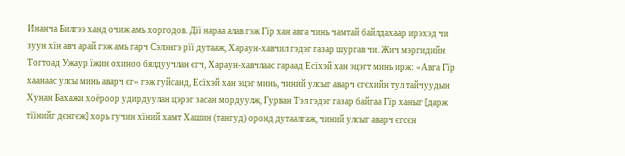Инанча Билгээ ханд очиж амь хоргодов. Дїї нараа алав гэж Гїр хан авга чинь чамтай байлдахаар ирэхэд чи зуун хїн авч арай гэж амь гарч Сэлэнгэ рїї дутааж, Хараун-хавчил гэдэг газар шургав чи. Жич мэргидийн Тогтоад Ужаур їжин охиноо бялдуучлан єгч, Хараун-хавчлаас гараад Есїхэй хан эцэгт минь ирж: «Авга Гїр хаанаас улсы минь аварч єг» гэж гуйсанд, Есїхэй хан эцэг минь, чиний улсыг аварч єгєхийн тул тайчуудын Хунан Бахажи хоёроор удирдуулан цэрэг засан мордуулж, Гурван Тэл гэдэг газар байгаа Гїр ханыг [дарж тїїнийг дєнгєж] хорь гучин хїний хамт Хашин (тангуд) оронд дутаалгаж, чиний улсыг аварч єгсєн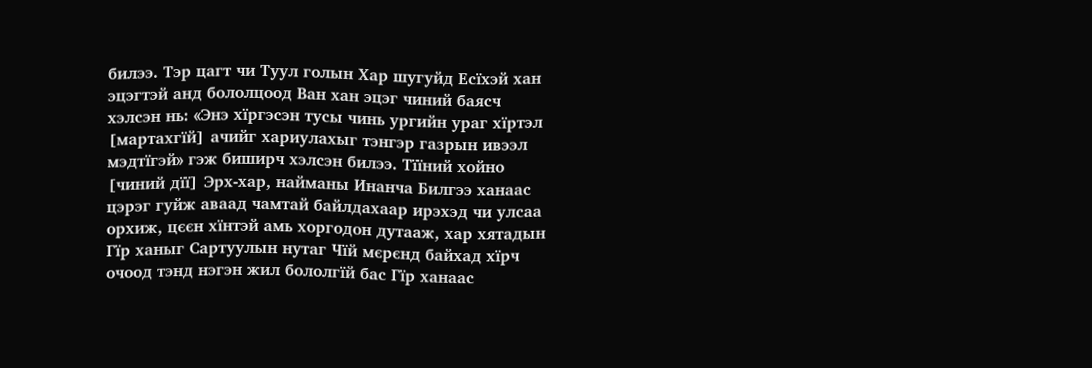билээ. Тэр цагт чи Туул голын Хар шугуйд Есїхэй хан эцэгтэй анд бололцоод Ван хан эцэг чиний баясч хэлсэн нь: «Энэ хїргэсэн тусы чинь ургийн ураг хїртэл [мартахгїй] ачийг хариулахыг тэнгэр газрын ивээл мэдтїгэй» гэж биширч хэлсэн билээ. Тїїний хойно [чиний дїї] Эрх-хар, найманы Инанча Билгээ ханаас цэрэг гуйж аваад чамтай байлдахаар ирэхэд чи улсаа орхиж, цєєн хїнтэй амь хоргодон дутааж, хар хятадын Гїр ханыг Сартуулын нутаг Чїй мєрєнд байхад хїрч очоод тэнд нэгэн жил бололгїй бас Гїр ханаас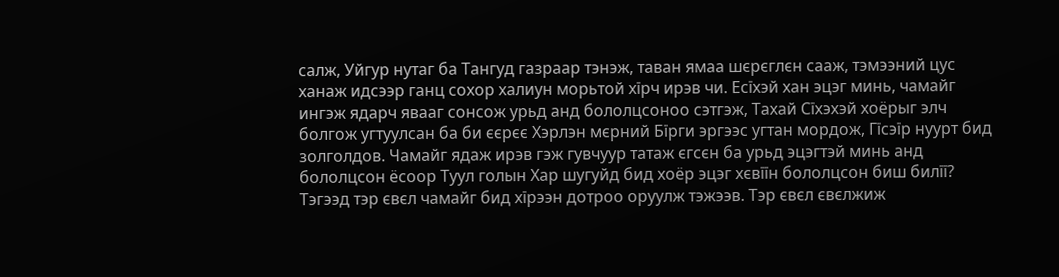салж, Уйгур нутаг ба Тангуд газраар тэнэж, таван ямаа шєрєглєн сааж, тэмээний цус ханаж идсээр ганц сохор халиун морьтой хїрч ирэв чи. Есїхэй хан эцэг минь, чамайг ингэж ядарч явааг сонсож урьд анд бололцсоноо сэтгэж, Тахай Сїхэхэй хоёрыг элч болгож угтуулсан ба би єєрєє Хэрлэн мєрний Бїрги эргээс угтан мордож, Гїсэїр нуурт бид золголдов. Чамайг ядаж ирэв гэж гувчуур татаж єгсєн ба урьд эцэгтэй минь анд бололцсон ёсоор Туул голын Хар шугуйд бид хоёр эцэг хєвїїн бололцсон биш билїї? Тэгээд тэр євєл чамайг бид хїрээн дотроо оруулж тэжээв. Тэр євєл євєлжиж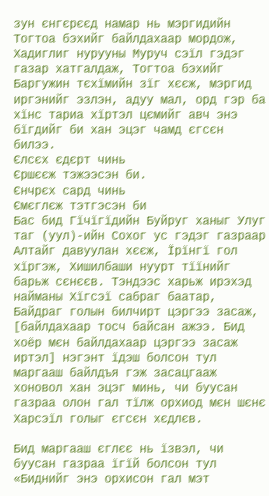зун єнгєрєєд намар нь мэргидийн Тогтоа бэхийг байлдахаар мордож, Хадиглиг нурууны Муруч сэїл гэдэг газар хатгалдаж, Тогтоа бэхийг Баргужин тєхїмийн зїг хєєж, мэргид иргэнийг эзлэн, адуу мал, орд гэр ба хїнс тариа хїртэл цємийг авч энэ бїгдийг би хан эцэг чамд єгсєн билээ.
Єлсєх єдєрт чинь
Єршєєж тэжээсэн би.
Єнчрєх сард чинь
Ємєглєж тэтгэсэн би
Бас бид Гїчїгїдийн Буйруг ханыг Улуг таг (уул)-ийн Сохог ус гэдэг газраар Алтайг давуулан хєєж, Їрїнгї гол хїргэж, Хишилбаши нуурт тїїнийг барьж сєнєєв. Тэндээс харьж ирэхэд найманы Хїгсэї сабраг баатар, Байдраг голын билчирт цэргээ засаж, [байлдахаар тосч байсан ажээ. Бид хоёр мєн байлдахаар цэргээ засаж иртэл] нэгэнт їдэш болсон тул маргааш байлдъя гэж засацгааж хоновол хан эцэг минь, чи буусан газраа олон гал тїлж орхиод мєн шєнє Харсэїл голыг єгсєн хєдлєв.

Бид маргааш єглєє нь їзвэл, чи буусан газраа їгїй болсон тул «Биднийг энэ орхисон гал мэт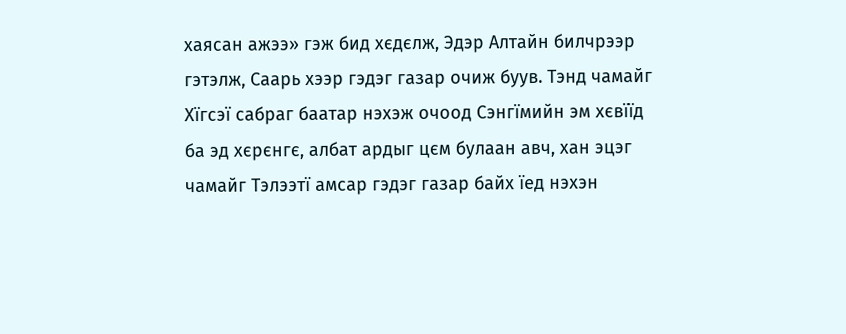хаясан ажээ» гэж бид хєдєлж, Эдэр Алтайн билчрээр гэтэлж, Саарь хээр гэдэг газар очиж буув. Тэнд чамайг Хїгсэї сабраг баатар нэхэж очоод Сэнгїмийн эм хєвїїд ба эд хєрєнгє, албат ардыг цєм булаан авч, хан эцэг чамайг Тэлээтї амсар гэдэг газар байх їед нэхэн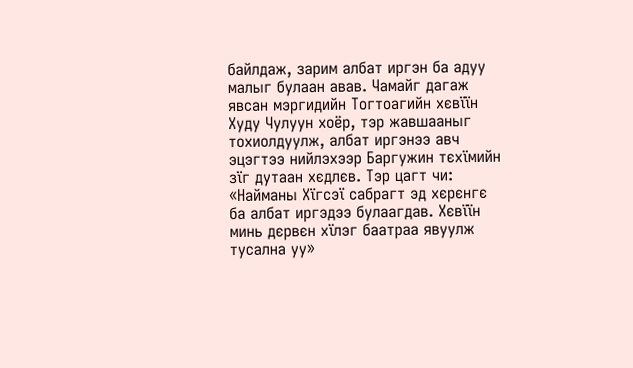байлдаж, зарим албат иргэн ба адуу малыг булаан авав. Чамайг дагаж явсан мэргидийн Тогтоагийн хєвїїн Худу Чулуун хоёр, тэр жавшааныг тохиолдуулж, албат иргэнээ авч эцэгтээ нийлэхээр Баргужин тєхїмийн зїг дутаан хєдлєв. Тэр цагт чи: «Найманы Хїгсэї сабрагт эд хєрєнгє ба албат иргэдээ булаагдав. Хєвїїн минь дєрвєн хїлэг баатраа явуулж тусална уу»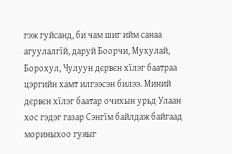гэж гуйсанд, би чам шиг ийм санаа агуулалгїй, даруй Боорчи, Мухулай, Борохул, Чулуун дєрвєн хїлэг баатраа цэргийн хамт илгээсэн билээ. Миний дєрвєн хїлэг баатар очихын урьд Улаан хос гэдэг газар Сэнгїм байлдаж байгаад мориныхоо гуяыг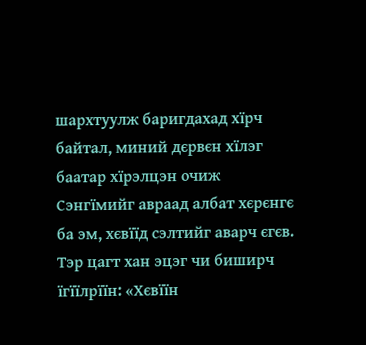шархтуулж баригдахад хїрч байтал, миний дєрвєн хїлэг баатар хїрэлцэн очиж Сэнгїмийг авраад албат хєрєнгє ба эм, хєвїїд сэлтийг аварч єгєв. Тэр цагт хан эцэг чи биширч їгїїлрїїн: «Хєвїїн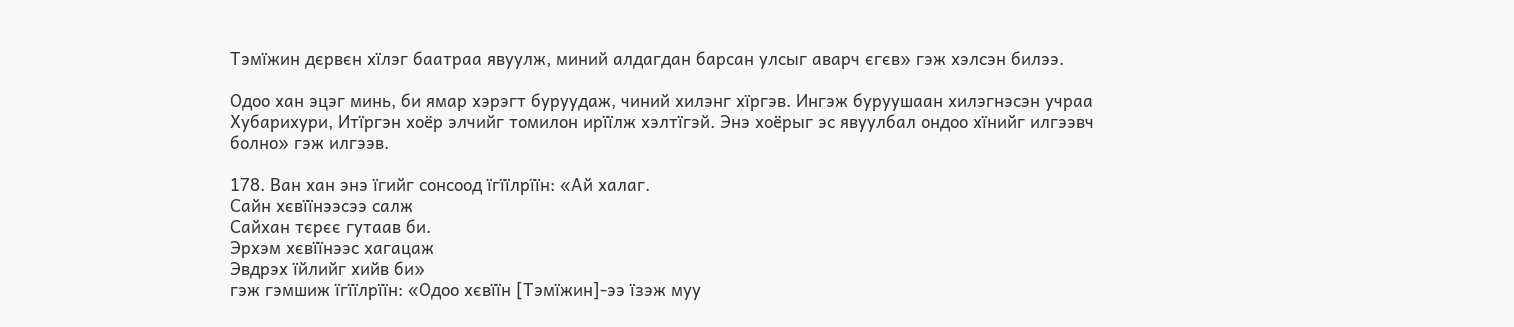Тэмїжин дєрвєн хїлэг баатраа явуулж, миний алдагдан барсан улсыг аварч єгєв» гэж хэлсэн билээ.

Одоо хан эцэг минь, би ямар хэрэгт буруудаж, чиний хилэнг хїргэв. Ингэж буруушаан хилэгнэсэн учраа Хубарихури, Итїргэн хоёр элчийг томилон ирїїлж хэлтїгэй. Энэ хоёрыг эс явуулбал ондоо хїнийг илгээвч болно» гэж илгээв.

178. Ван хан энэ їгийг сонсоод їгїїлрїїн: «Ай халаг.
Сайн хєвїїнээсээ салж
Сайхан тєрєє гутаав би.
Эрхэм хєвїїнээс хагацаж
Эвдрэх їйлийг хийв би»
гэж гэмшиж їгїїлрїїн: «Одоо хєвїїн [Тэмїжин]-ээ їзэж муу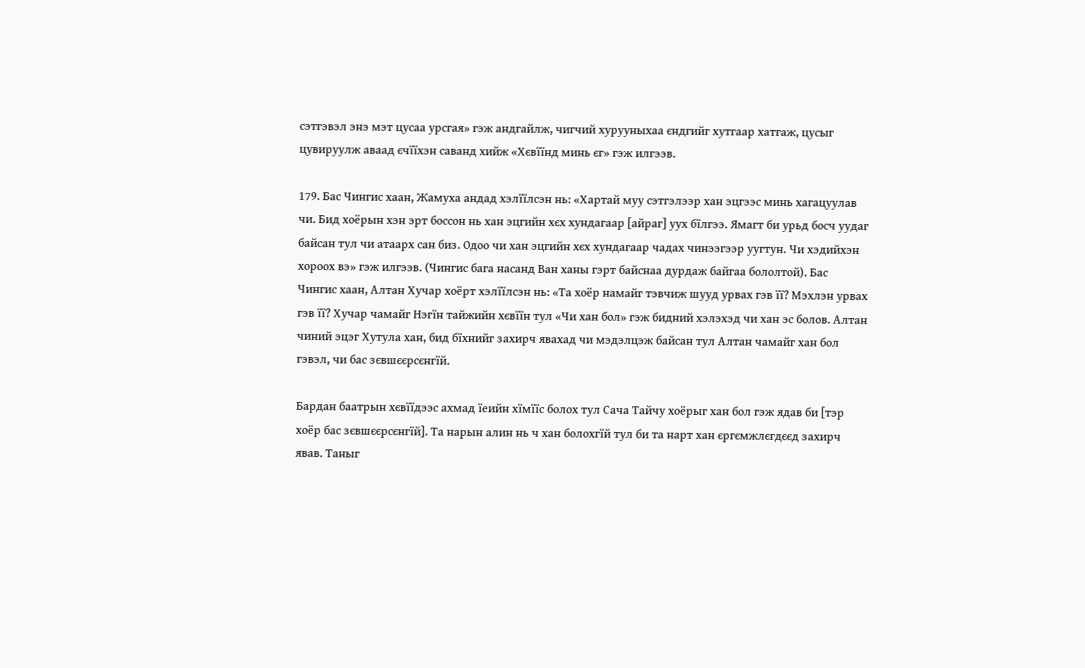сэтгэвэл энэ мэт цусаа урсгая» гэж андгайлж, чигчий хурууныхаа єндгийг хутгаар хатгаж, цусыг цувируулж аваад єчїїхэн саванд хийж «Хєвїїнд минь єг» гэж илгээв.

179. Бас Чингис хаан, Жамуха андад хэлїїлсэн нь: «Хартай муу сэтгэлээр хан эцгээс минь хагацуулав чи. Бид хоёрын хэн эрт боссон нь хан эцгийн хєх хундагаар [айраг] уух бїлгээ. Ямагт би урьд босч уудаг байсан тул чи атаарх сан биз. Одоо чи хан эцгийн хєх хундагаар чадах чинээгээр уугтун. Чи хэдийхэн хороох вэ» гэж илгээв. (Чингис бага насанд Ван ханы гэрт байснаа дурдаж байгаа бололтой). Бас Чингис хаан, Алтан Хучар хоёрт хэлїїлсэн нь: «Та хоёр намайг тэвчиж шууд урвах гэв її? Мэхлэн урвах гэв її? Хучар чамайг Нэгїн тайжийн хєвїїн тул «Чи хан бол» гэж бидний хэлэхэд чи хан эс болов. Алтан чиний эцэг Хутула хан, бид бїхнийг захирч явахад чи мэдэлцэж байсан тул Алтан чамайг хан бол гэвэл, чи бас зєвшєєрсєнгїй.

Бардан баатрын хєвїїдээс ахмад їеийн хїмїїс болох тул Сача Тайчу хоёрыг хан бол гэж ядав би [тэр хоёр бас зєвшєєрсєнгїй]. Та нарын алин нь ч хан болохгїй тул би та нарт хан єргємжлєгдєєд захирч явав. Таныг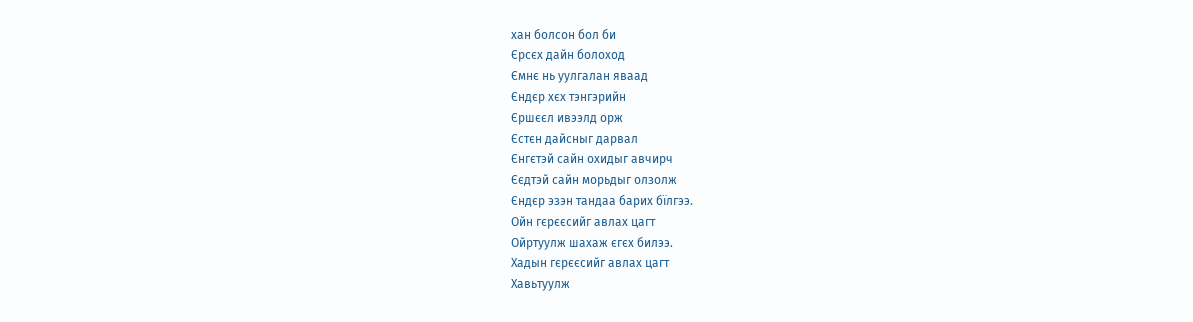хан болсон бол би
Єрсєх дайн болоход
Ємнє нь уулгалан яваад
Єндєр хєх тэнгэрийн
Єршєєл ивээлд орж
Єстєн дайсныг дарвал
Єнгєтэй сайн охидыг авчирч
Єєдтэй сайн морьдыг олзолж
Єндєр эзэн тандаа барих бїлгээ.
Ойн гєрєєсийг авлах цагт
Ойртуулж шахаж єгєх билээ.
Хадын гєрєєсийг авлах цагт
Хавьтуулж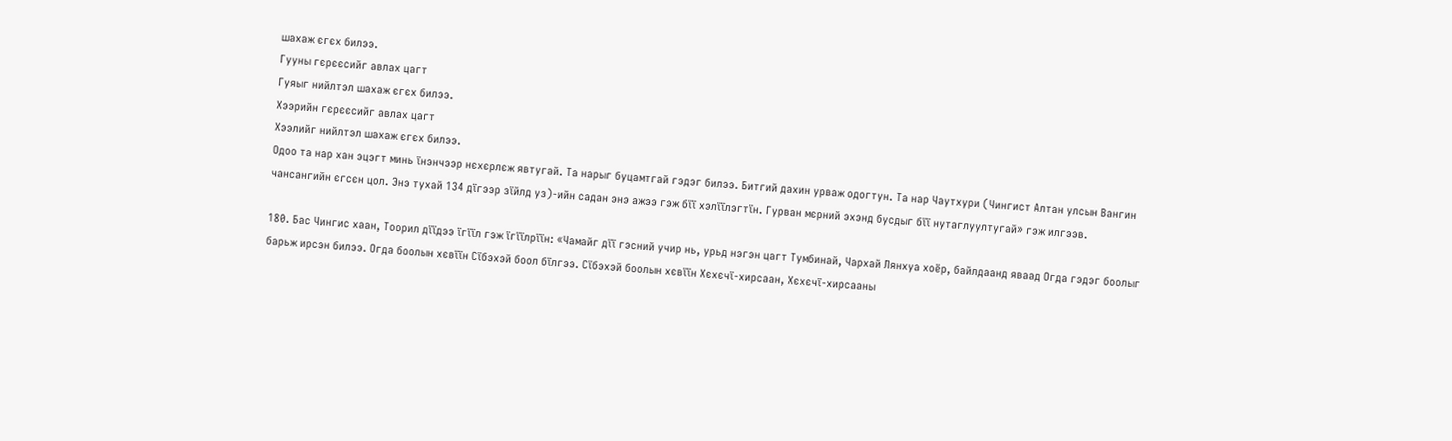шахаж єгєх билээ.
Гууны гєрєєсийг авлах цагт
Гуяыг нийлтэл шахаж єгєх билээ.
Хээрийн гєрєєсийг авлах цагт
Хээлийг нийлтэл шахаж єгєх билээ.
Одоо та нар хан эцэгт минь їнэнчээр нєхєрлєж явтугай. Та нарыг буцамтгай гэдэг билээ. Битгий дахин урваж одогтун. Та нар Чаутхури (Чингист Алтан улсын Вангин чансангийн єгсєн цол. Энэ тухай 134 дїгээр зїйлд уз)-ийн садан энэ ажээ гэж бїї хэлїїлэгтїн. Гурван мєрний эхэнд бусдыг бїї нутаглуултугай» гэж илгээв.

180. Бас Чингис хаан, Тоорил дїїдээ їгїїл гэж їгїїлрїїн: «Чамайг дїї гэсний учир нь, урьд нэгэн цагт Тумбинай, Чархай Лянхуа хоёр, байлдаанд яваад Огда гэдэг боолыг барьж ирсэн билээ. Огда боолын хєвїїн Сїбэхэй боол бїлгээ. Сїбэхэй боолын хєвїїн Хєхєчї-хирсаан, Хєхєчї-хирсааны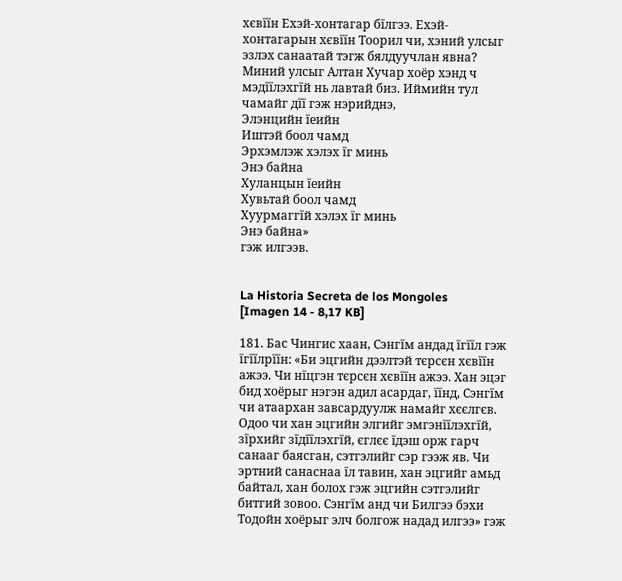хєвїїн Ехэй-хонтагар бїлгээ. Ехэй-хонтагарын хєвїїн Тоорил чи, хэний улсыг эзлэх санаатай тэгж бялдуучлан явна? Миний улсыг Алтан Хучар хоёр хэнд ч мэдїїлэхгїй нь лавтай биз. Иймийн тул чамайг дїї гэж нэрийднэ,
Элэнцийн їеийн
Иштэй боол чамд
Эрхэмлэж хэлэх їг минь
Энэ байна
Хуланцын їеийн
Хувьтай боол чамд
Хуурмаггїй хэлэх їг минь
Энэ байна»
гэж илгээв.


La Historia Secreta de los Mongoles
[Imagen 14 - 8,17 KB]

181. Бас Чингис хаан, Сэнгїм андад їгїїл гэж їгїїлрїїн: «Би эцгийн дээлтэй тєрсєн хєвїїн ажээ. Чи нїцгэн тєрсєн хєвїїн ажээ. Хан эцэг бид хоёрыг нэгэн адил асардаг, їїнд, Сэнгїм чи атаархан завсардуулж намайг хєєлгєв. Одоо чи хан эцгийн элгийг эмгэнїїлэхгїй, зїрхийг зїдїїлэхгїй, єглєє їдэш орж гарч санааг баясган, сэтгэлийг сэр гээж яв. Чи эртний санаснаа їл тавин, хан эцгийг амьд байтал, хан болох гэж эцгийн сэтгэлийг битгий зовоо. Сэнгїм анд чи Билгээ бэхи Тодойн хоёрыг элч болгож надад илгээ» гэж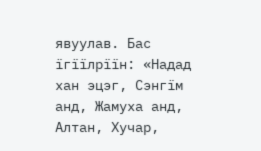явуулав. Бас їгїїлрїїн: «Надад хан эцэг, Сэнгїм анд, Жамуха анд, Алтан, Хучар,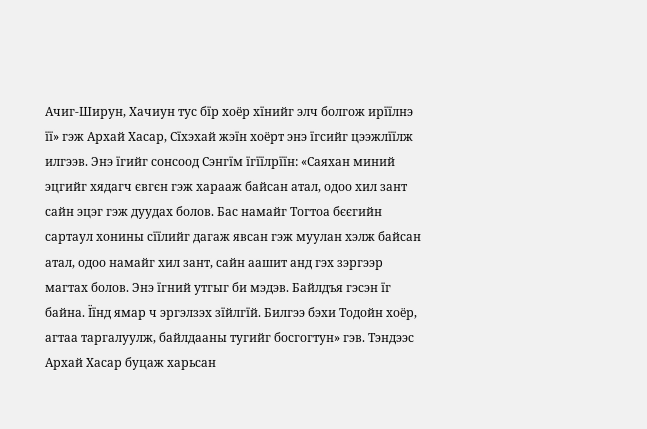Ачиг-Ширун, Хачиун тус бїр хоёр хїнийг элч болгож ирїїлнэ її» гэж Архай Хасар, Сїхэхай жэїн хоёрт энэ їгсийг цээжлїїлж илгээв. Энэ їгийг сонсоод Сэнгїм їгїїлрїїн: «Саяхан миний эцгийг хядагч євгєн гэж харааж байсан атал, одоо хил зант сайн эцэг гэж дуудах болов. Бас намайг Тогтоа бєєгийн сартаул хонины сїїлийг дагаж явсан гэж муулан хэлж байсан атал, одоо намайг хил зант, сайн аашит анд гэх зэргээр магтах болов. Энэ їгний утгыг би мэдэв. Байлдъя гэсэн їг байна. Їїнд ямар ч эргэлзэх зїйлгїй. Билгээ бэхи Тодойн хоёр, агтаа таргалуулж, байлдааны тугийг босгогтун» гэв. Тэндээс Архай Хасар буцаж харьсан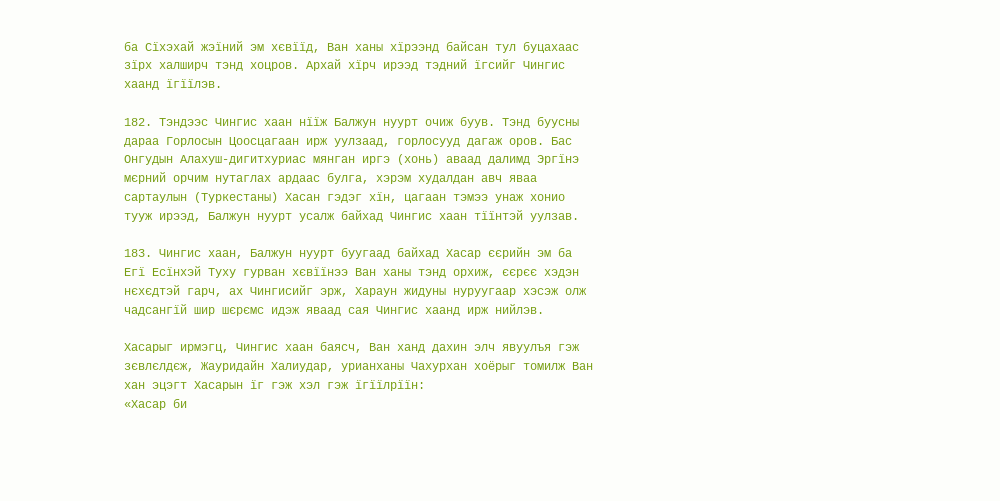ба Сїхэхай жэїний эм хєвїїд, Ван ханы хїрээнд байсан тул буцахаас зїрх халширч тэнд хоцров. Архай хїрч ирээд тэдний їгсийг Чингис хаанд їгїїлэв.

182. Тэндээс Чингис хаан нїїж Балжун нуурт очиж буув. Тэнд буусны дараа Горлосын Цоосцагаан ирж уулзаад, горлосууд дагаж оров. Бас Онгудын Алахуш-дигитхуриас мянган иргэ (хонь) аваад далимд Эргїнэ мєрний орчим нутаглах ардаас булга, хэрэм худалдан авч яваа сартаулын (Туркестаны) Хасан гэдэг хїн, цагаан тэмээ унаж хонио тууж ирээд, Балжун нуурт усалж байхад Чингис хаан тїїнтэй уулзав.

183. Чингис хаан, Балжун нуурт буугаад байхад Хасар єєрийн эм ба Егї Есїнхэй Туху гурван хєвїїнээ Ван ханы тэнд орхиж, єєрєє хэдэн нєхєдтэй гарч, ах Чингисийг эрж, Хараун жидуны нуруугаар хэсэж олж чадсангїй шир шєрємс идэж яваад сая Чингис хаанд ирж нийлэв.

Хасарыг ирмэгц, Чингис хаан баясч, Ван ханд дахин элч явуулъя гэж зєвлєлдєж, Жауридайн Халиудар, урианханы Чахурхан хоёрыг томилж Ван хан эцэгт Хасарын їг гэж хэл гэж їгїїлрїїн:
«Хасар би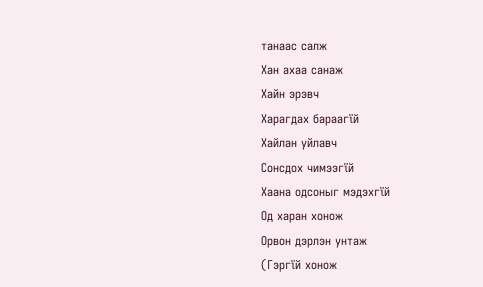танаас салж
Хан ахаа санаж
Хайн эрэвч
Харагдах бараагїй
Хайлан уйлавч
Сонсдох чимээгїй
Хаана одсоныг мэдэхгїй
Од харан хонож
Орвон дэрлэн унтаж
(Гэргїй хонож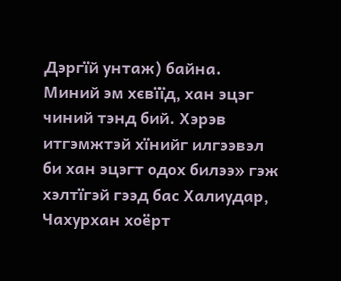Дэргїй унтаж) байна.
Миний эм хєвїїд, хан эцэг чиний тэнд бий. Хэрэв итгэмжтэй хїнийг илгээвэл би хан эцэгт одох билээ» гэж хэлтїгэй гээд бас Халиудар, Чахурхан хоёрт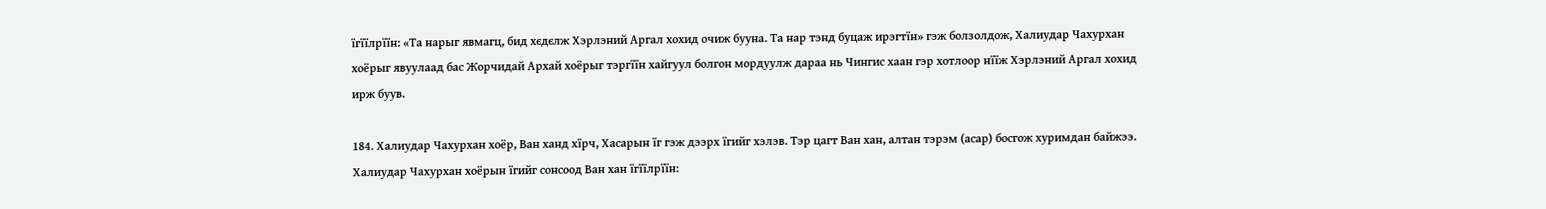їгїїлрїїн: «Та нарыг явмагц, бид хєдєлж Хэрлэний Аргал хохид очиж бууна. Та нар тэнд буцаж ирэгтїн» гэж болзолдож, Халиудар Чахурхан хоёрыг явуулаад бас Жорчидай Архай хоёрыг тэргїїн хайгуул болгон мордуулж дараа нь Чингис хаан гэр хотлоор нїїж Хэрлэний Аргал хохид ирж буув.

184. Халиудар Чахурхан хоёр, Ван ханд хїрч, Хасарын їг гэж дээрх їгийг хэлэв. Тэр цагт Ван хан, алтан тэрэм (асар) босгож хуримдан байжээ. Халиудар Чахурхан хоёрын їгийг сонсоод Ван хан їгїїлрїїн: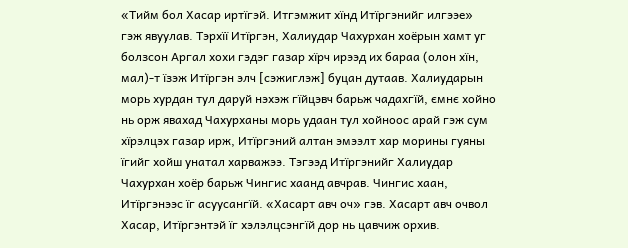«Тийм бол Хасар иртїгэй. Итгэмжит хїнд Итїргэнийг илгээе» гэж явуулав. Тэрхїї Итїргэн, Халиудар Чахурхан хоёрын хамт уг болзсон Аргал хохи гэдэг газар хїрч ирээд их бараа (олон хїн, мал)-т їзэж Итїргэн элч [сэжиглэж] буцан дутаав. Халиударын морь хурдан тул даруй нэхэж гїйцэвч барьж чадахгїй, ємнє хойно нь орж явахад Чахурханы морь удаан тул хойноос арай гэж сум хїрэлцэх газар ирж, Итїргэний алтан эмээлт хар морины гуяны їгийг хойш унатал харважээ. Тэгээд Итїргэнийг Халиудар Чахурхан хоёр барьж Чингис хаанд авчрав. Чингис хаан, Итїргэнээс їг асуусангїй. «Хасарт авч оч» гэв. Хасарт авч очвол Хасар, Итїргэнтэй їг хэлэлцсэнгїй дор нь цавчиж орхив.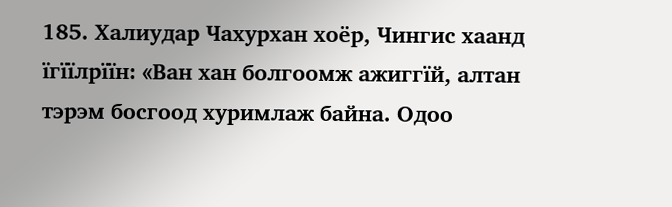185. Халиудар Чахурхан хоёр, Чингис хаанд їгїїлрїїн: «Ван хан болгоомж ажиггїй, алтан тэрэм босгоод хуримлаж байна. Одоо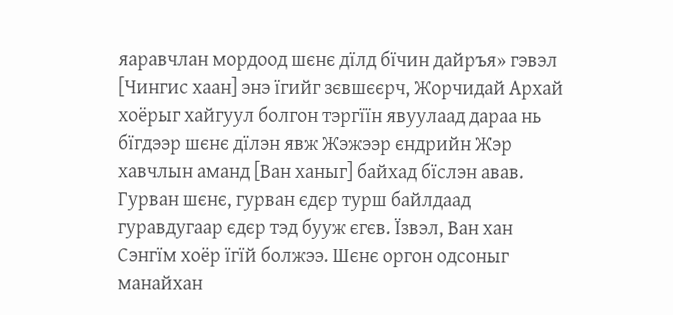яаравчлан мордоод шєнє дїлд бїчин дайръя» гэвэл [Чингис хаан] энэ їгийг зєвшєєрч, Жорчидай Архай хоёрыг хайгуул болгон тэргїїн явуулаад дараа нь бїгдээр шєнє дїлэн явж Жэжээр єндрийн Жэр хавчлын аманд [Ван ханыг] байхад бїслэн авав. Гурван шєнє, гурван єдєр турш байлдаад гуравдугаар єдєр тэд бууж єгєв. Їзвэл, Ван хан Сэнгїм хоёр їгїй болжээ. Шєнє оргон одсоныг манайхан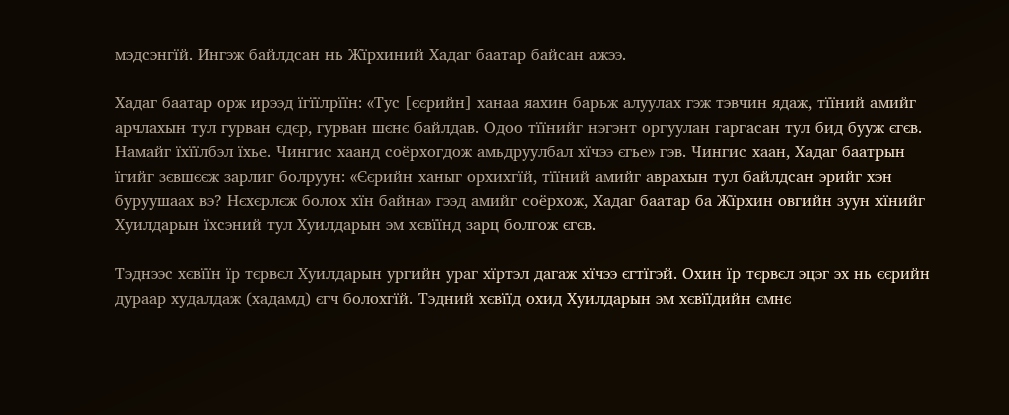мэдсэнгїй. Ингэж байлдсан нь Жїрхиний Хадаг баатар байсан ажээ.

Хадаг баатар орж ирээд їгїїлрїїн: «Тус [єєрийн] ханаа яахин барьж алуулах гэж тэвчин ядаж, тїїний амийг арчлахын тул гурван єдєр, гурван шєнє байлдав. Одоо тїїнийг нэгэнт оргуулан гаргасан тул бид бууж єгєв. Намайг їхїїлбэл їхье. Чингис хаанд соёрхогдож амьдруулбал хїчээ єгье» гэв. Чингис хаан, Хадаг баатрын їгийг зєвшєєж зарлиг болруун: «Єєрийн ханыг орхихгїй, тїїний амийг аврахын тул байлдсан эрийг хэн буруушаах вэ? Нєхєрлєж болох хїн байна» гээд амийг соёрхож, Хадаг баатар ба Жїрхин овгийн зуун хїнийг Хуилдарын їхсэний тул Хуилдарын эм хєвїїнд зарц болгож єгєв.

Тэднээс хєвїїн їр тєрвєл Хуилдарын ургийн ураг хїртэл дагаж хїчээ єгтїгэй. Охин їр тєрвєл эцэг эх нь єєрийн дураар худалдаж (хадамд) єгч болохгїй. Тэдний хєвїїд охид Хуилдарын эм хєвїїдийн ємнє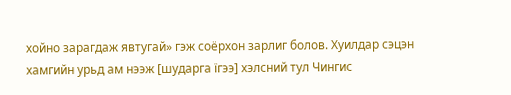хойно зарагдаж явтугай» гэж соёрхон зарлиг болов. Хуилдар сэцэн хамгийн урьд ам нээж [шударга їгээ] хэлсний тул Чингис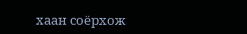хаан соёрхож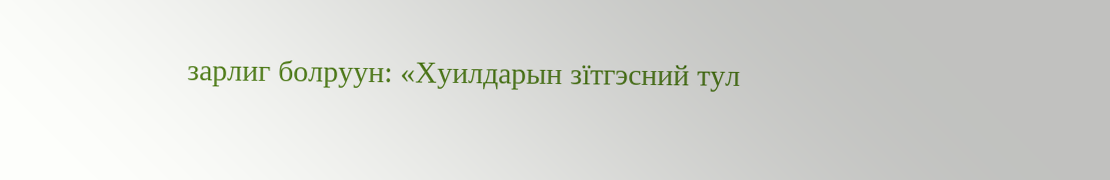зарлиг болруун: «Хуилдарын зїтгэсний тул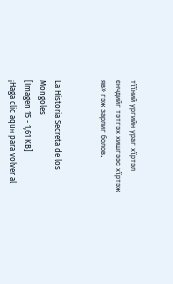тїїний ургийн ураг хїртэл єнчдийг тэтгэх хишгээс хїртэж яв» гэж зарлиг болов.


La Historia Secreta de los Mongoles
[Imagen 15 - 1,61 KB]
¡Haga clic aquн para volver al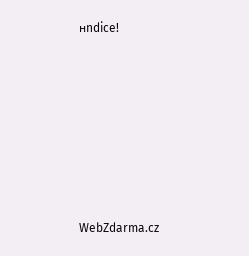нndice!









WebZdarma.cz